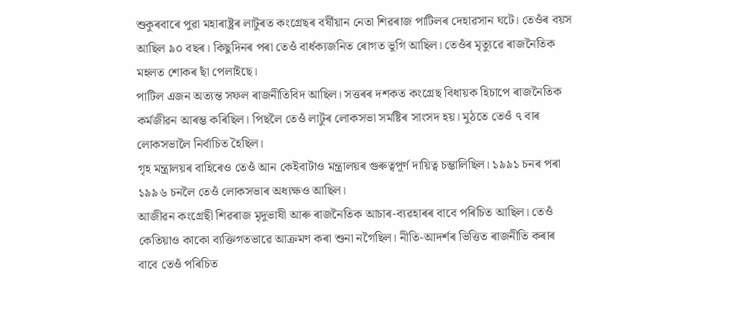শুকুৰবাৰে পুৱা মহাৰাষ্ট্ৰৰ লাটুৰত কংগ্ৰেছৰ বৰ্ষীয়ান নেতা শিৱৰাজ পাটিলৰ দেহাৱসান ঘটে। তেওঁৰ বয়স আছিল ৯০ বছৰ। কিছুদিনৰ পৰা তেওঁ বাৰ্ধক্যজনিত ৰোগত ভুগি আছিল। তেওঁৰ মৃত্যুৱে ৰাজনৈতিক মহলত শোকৰ ছাঁ পেলাইছে।
পাটিল এজন অত্যন্ত সফল ৰাজনীতিবিদ আছিল। সত্তৰৰ দশকত কংগ্ৰেছ বিধায়ক হিচাপে ৰাজনৈতিক কৰ্মজীৱন আৰম্ভ কৰিছিল। পিছলৈ তেওঁ লাটুৰ লোকসভা সমষ্টিৰ সাংসদ হয়। মুঠতে তেওঁ ৭ বাৰ লোকসভালৈ নিৰ্বাচিত হৈছিল।
গৃহ মন্ত্ৰালয়ৰ বাহিৰেও তেওঁ আন কেইবাটাও মন্ত্ৰালয়ৰ গুৰুত্বপূৰ্ণ দায়িত্ব চম্ভালিছিল। ১৯৯১ চনৰ পৰা ১৯৯৬ চনলৈ তেওঁ লোকসভাৰ অধ্যক্ষও আছিল।
আজীৱন কংগ্ৰেছী শিৱৰাজ মৃদুভাষী আৰু ৰাজনৈতিক আচাৰ-ব্যৱহাৰৰ বাবে পৰিচিত আছিল। তেওঁ কেতিয়াও কাকো ব্যক্তিগতভাৱে আক্ৰমণ কৰা শুনা নগৈছিল। নীতি-আদৰ্শৰ ভিত্তিত ৰাজনীতি কৰাৰ বাবে তেওঁ পৰিচিত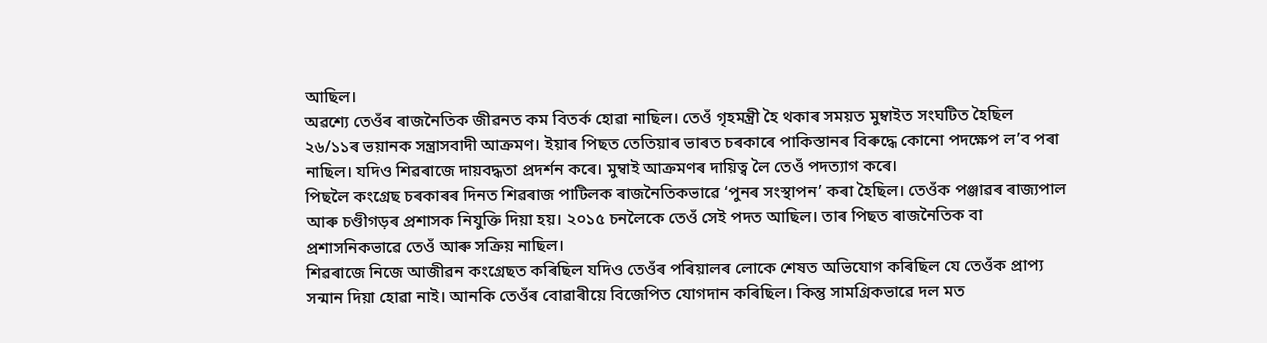আছিল।
অৱশ্যে তেওঁৰ ৰাজনৈতিক জীৱনত কম বিতৰ্ক হোৱা নাছিল। তেওঁ গৃহমন্ত্ৰী হৈ থকাৰ সময়ত মুম্বাইত সংঘটিত হৈছিল ২৬/১১ৰ ভয়ানক সন্ত্ৰাসবাদী আক্ৰমণ। ইয়াৰ পিছত তেতিয়াৰ ভাৰত চৰকাৰে পাকিস্তানৰ বিৰুদ্ধে কোনো পদক্ষেপ ল’ব পৰা নাছিল। যদিও শিৱৰাজে দায়বদ্ধতা প্ৰদৰ্শন কৰে। মুম্বাই আক্ৰমণৰ দায়িত্ব লৈ তেওঁ পদত্যাগ কৰে।
পিছলৈ কংগ্ৰেছ চৰকাৰৰ দিনত শিৱৰাজ পাটিলক ৰাজনৈতিকভাৱে ‘পুনৰ সংস্থাপন’ কৰা হৈছিল। তেওঁক পঞ্জাৱৰ ৰাজ্যপাল আৰু চণ্ডীগড়ৰ প্ৰশাসক নিযুক্তি দিয়া হয়। ২০১৫ চনলৈকে তেওঁ সেই পদত আছিল। তাৰ পিছত ৰাজনৈতিক বা প্ৰশাসনিকভাৱে তেওঁ আৰু সক্ৰিয় নাছিল।
শিৱৰাজে নিজে আজীৱন কংগ্ৰেছত কৰিছিল যদিও তেওঁৰ পৰিয়ালৰ লোকে শেষত অভিযোগ কৰিছিল যে তেওঁক প্ৰাপ্য সন্মান দিয়া হোৱা নাই। আনকি তেওঁৰ বোৱাৰীয়ে বিজেপিত যোগদান কৰিছিল। কিন্তু সামগ্ৰিকভাৱে দল মত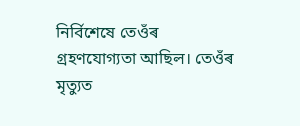নিৰ্বিশেষে তেওঁৰ গ্ৰহণযোগ্যতা আছিল। তেওঁৰ মৃত্যুত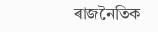ৰাজনৈতিক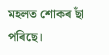মহলত শোকৰ ছাঁ পৰিছে।